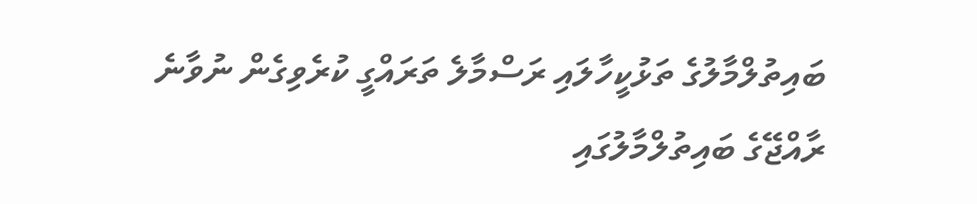ބައިތުލްމާލުގެ ތަޅުކީހާލައި ރަސްމާލެ ތަރައްގީ ކުރެވިގެން ނުވާނެ
ރާއްޖޭގެ ބައިތުލްމާލުގައި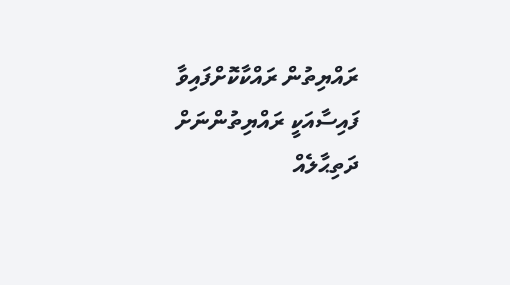ރައްޔިތުން ރައްކާކޮށްފައިވާ ފައިސާއަކީ ރައްޔިތުންނަށް ދަތިޙާލެއް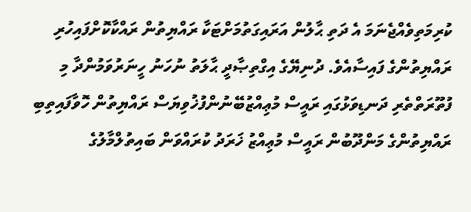ކުރިމަތިވެއްޖެނަމަ އެ ދަތި ޙާލުން އަރައިގަތުމަށްޓަކާ ރައްޔިތުން ރައްކާކޮށްފައިހުރި ރައްޔިތުންގެ ފައިސާއެވެ. ދުނިޔޭގެ އިގްތިޞާދީ ޙާލަތު ނުހަނު ހީނަރުވަމުންދާ މި ފުތޫރަތްތެރި ދަނޑިވަޅުގައި ރައީސް މުޢިއްޒުބޭނުންފުޚުވިޔަސް ރައްޔިތުން ހޮވާފައިތިބި ރައްޔިތުންގެ މަންދޫބުން ރައީސް މުޢިއްޒު ޚަރަދު ކުރައްވަން ބައިތުލްމާލުގެ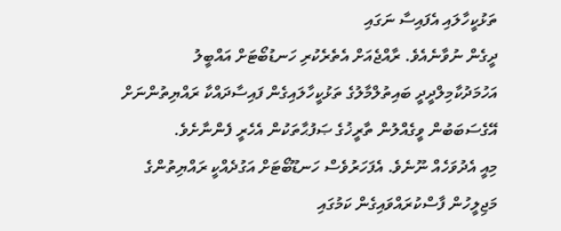ތަޅުކީހާލައި އެފައިސާ ނަގައި
ދީގެން ނުވާނެއެވެ. ރާއްޖެއަށް އެތެރެކުރި ހަނޑުބޯޓަށް އައްބީލު އަހުމަދުކާމިލްދީދީ ބައިތުލްމާލުގެ ތަޅުކީހާލައިގެން ފައިސާދައްކާ ރައްޔިތުންނަށް އޭގެސަބަބުން ވީގެއްލުން ތާރީޚުގެ ޞަފުޙާތަކުން އެހެރީ ފެންނާށެވެ.
މިއީ އެދުވަހެއް ނޫނެވެ. އެފަހަރުވެސް ހަނޑޫބޯޓަށް އަގުދެއްކީ ރައްޔިތުންގެ މަޖިލީހުން ފާސްކުރައްވައިގެން ކަމުގައި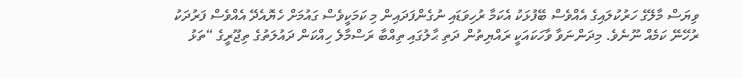ވިޔަސް މާލޭގެ ހަރުކުލައިގެ އެއްވެސް ބޭފުޅަކު އެކަމާ ރުހިވަޑައި ނުގެންފަދައިން މި ކަމަކީވެސް ގައުމަށް ހެޔޮއެދޭ އެއްވެސް ފަރުދަކު ރުހޭނޭ ކަމެއް ނޫނެވެ. މިދަންނަވާ ވާހަކައަކީ ރައްޔިތުން ދަތި ޙާލުގައި ތިއްބާ ރަސްމާލެ ހިއްކަން ދައުލަތުގެ ތިޖޫރީގެ “ތަޅު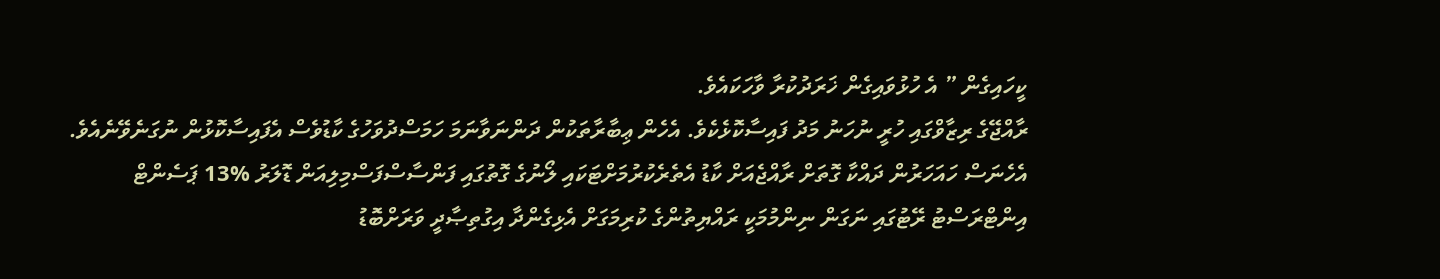ކީހައިގެން ” އެ ހުޅުވައިގެން ޚަރަދުކުރާ ވާހަކައެވެ.
ރާއްޖޭގެ ރިޒާވްގައި ހުރީ ނުހަނު މަދު ފައިސާކޮޅެކެވެ. އެހެން ޢިބާރާތަކުން ދަންނަވާނަމަ ހަމަސްދުވަހުގެ ކާޑުވެސް އެފައިސާކޮޅުން ނުގަނެވޭނެއެވެ. އެހެނަސް ހައަހަރުން ދައްކާ ގޮތަށް ރާއްޖެއަށް ކާޑު އެތެރެކުރުމަށްޓަކައި ލޯނުގެ ގޮތުގައި ފަންސާސްފަސްމިލިއަން ޑޮލަރު %13 ޕަސެންޓް އިންޓްރަސްޓު ރޭޓުގައި ނަގަން ނިންމުމަކީ ރައްޔިތުންގެ ކުރިމަގަށް އެޅިގެންދާ އިގުތިޞާދީ ވަރަށްބޮޑު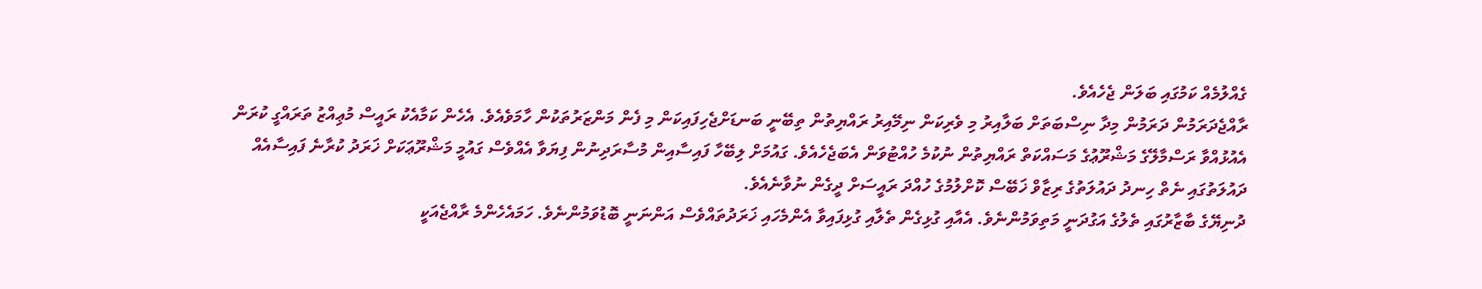ގެއްލުމެއް ކަމުގައި ބަލަން ޖެހެއެވެ.
ރާއްޖެދަރަމުން ދަރަމުން މިދާ ނިސްބަތަށް ބަލާއިރު މި ވެރިކަން ނިމޭއިރު ރައްޔިތުން ތިބޭނީ ބަނޑަށްޖެހިފައިކަން މި ފެން މަންޒަރުތަކުން ހާމަވެއެވެ. އެހެން ކަމާއެކު ރައީސް މުޢިއްޒު ތަރައްގީ ކުރަން އެއުޅުއްވާ ރަސްމާލޭގެ މަޝްރޫޢުގެ މަސައްކަތް ރައްޔިތުން ނުކުމެ ހުއްޓުވަން އެބަޖެހެއެވެ. ގައުމަށް ލިބޭހާ ފައިސާއިން މުސާރަދިނުން ފިޔަވާ އެއްވެސް ގައުމީ މަޝްރޫޢަކަށް ޚަރަދު ކުރާނެ ފައިސާއެއް ދައުލަތުގައި ނެތް ހިނދު ދައުލަތުގެ ރިޒާވް ޚަބޭސް ކޮށްލުމުގެ ހުއްދަ ރައީސަށް ދީގެން ނުވާނެއެވެ.
ދުނިޔޭގެ ބާޒާރުގައި ތެލުގެ އަގުދަނީ މަތިވަމުންނެވެ. އެއާއި ގުޅިގެން ތެލާއި ގުޅިފައިވާ އެންމެހައި ޚަރަދުތައްވެސް އަންނަނީ ބޮޑުވަމުންނެވެ. ހަމައެހެންމެ ރާއްޖެއަކީ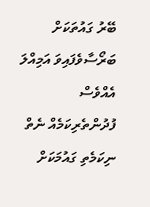ބޭރު ގައުތަކަށް ބަރޯސާވެފައިވަ އަމިއްލަ އެއްވެސް ފުދުންތެރިކަމެއް ނެތް ނިކަމެތި ގައުމަކަށް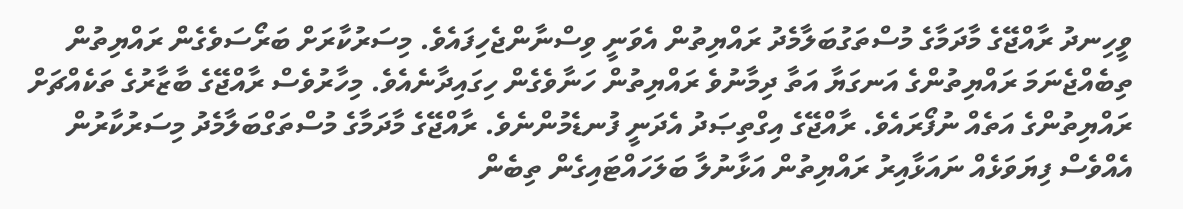ވީހިނދު ރާއްޖޭގެ މާދަމާގެ މުސްތަގުބަލާމެދު ރައްޔިތުން އެވަނީ ވިސްނާންޖެހިފައެވެ. މިސަރުކާރަށް ބަރޯސަވެގެން ރައްޔިތުން ތިބެއްޖެނަމަ ރައްޔިތުންގެ އަނގަޔާ އަތާ ދިމާނުވެ ރައްޔިތުން ހަނާވެގެން ހިގައިދާނެއެވެ. މިހާރުވެސް ރާއްޖޭގެ ބާޒާރުގެ ތަކެއްޗަށް ރައްޔިތުންގެ އަތެއް ނުފޯރައެވެ. ރާއްޖޭގެ އިގްތިޞަދު އެދަނީ ފުނޑެމުންނެވެ. ރާއްޖޭގެ މާދަމާގެ މުސްތަގްބަލާމެދު މިސަރުކާރުން އެއްވެސް ފިޔަވަޅެއް ނައަޅާއިރު ރައްޔިތުން އަޅާނުލާ ބަލަހައްޓައިގެން ތިބެން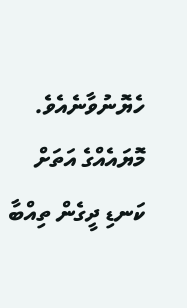ހެޔޮނުވާނެއެވެ. މޮޔައެއްގެ އަތަށް ކަނޑި ދީގެން ތިއްބާ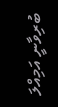ބުރިވާނީ އަމިއްލަ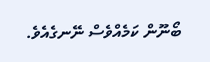ބޯނޫން ކަމެއްވެސް ނޭނގެއެވެ.